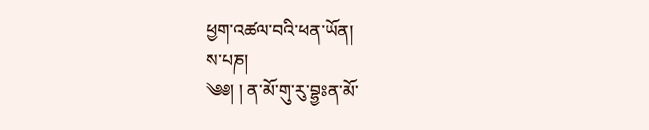ཕྱག་འཚལ་བའི་ཕན་ཡོན།
ས་པཎ།
༄༅། ། ན་མོ་གུ་རུ་བྷྱཿན་མོ་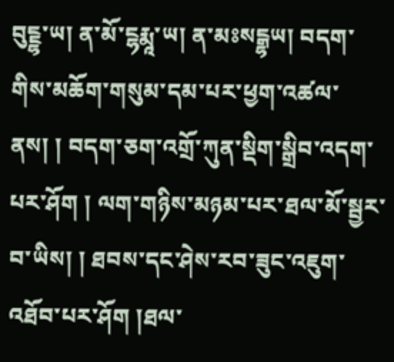བུངྔྷ་ཡ། ན་མོ་ངྷརྨཱ་ཡ། ན་མཿསངྒྷཡ། བདག་གིས་མཆོག་གསུམ་དམ་པར་ཕྱག་འཚལ་ནས། ། བདག་ཅག་འགྲོ་ཀུན་སྡིག་སྒྲིབ་འདག་པར་ཤོག ། ལག་གཉིས་མཉམ་པར་ཐལ་མོ་སྦྱར་བ་ཡིས། ། ཐབས་དང་ཤེས་རབ་ཟུང་འཇུག་འཐོབ་པར་ཤོག །ཐལ་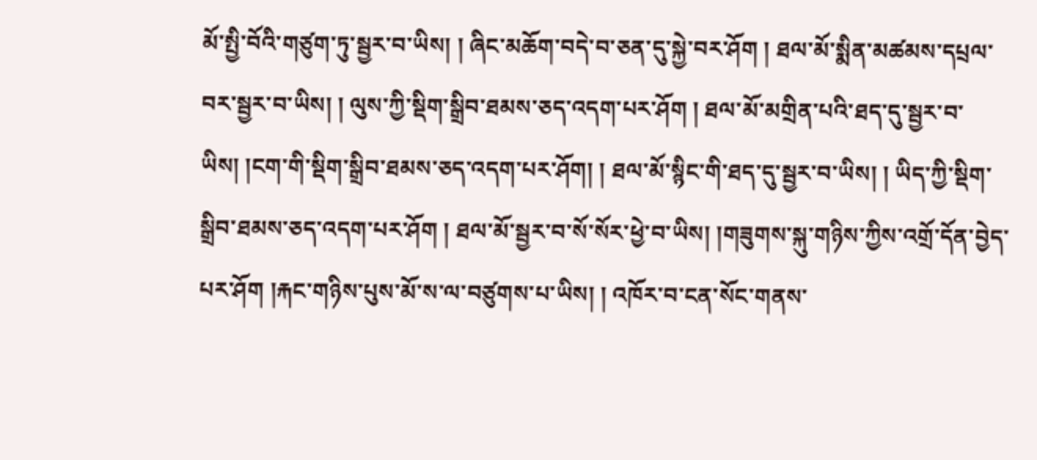མོ་སྤྱི་བོའི་གཙུག་ཏུ་སྦྱར་བ་ཡིས། ། ཞིང་མཆོག་བདེ་བ་ཅན་དུ་སྐྱེ་བར་ཤོག ། ཐལ་མོ་སྨིན་མཚམས་དཔྲལ་བར་སྦྱར་བ་ཡིས། ། ལུས་ཀྱི་སྡིག་སྒྲིབ་ཐམས་ཅད་འདག་པར་ཤོག ། ཐལ་མོ་མགྲིན་པའི་ཐད་དུ་སྦྱར་བ་ཡིས། །ངག་གི་སྡིག་སྒྲིབ་ཐམས་ཅད་འདག་པར་ཤོག། ། ཐལ་མོ་སྙིང་གི་ཐད་དུ་སྦྱར་བ་ཡིས། ། ཡིད་ཀྱི་སྡིག་སྒྲིབ་ཐམས་ཅད་འདག་པར་ཤོག ། ཐལ་མོ་སྦྱར་བ་སོ་སོར་ཕྱེ་བ་ཡིས། །གཟུགས་སྐུ་གཉིས་ཀྱིས་འགྲོ་དོན་བྱེད་པར་ཤོག །རྐང་གཉིས་པུས་མོ་ས་ལ་བཙུགས་པ་ཡིས། ། འཁོར་བ་ངན་སོང་གནས་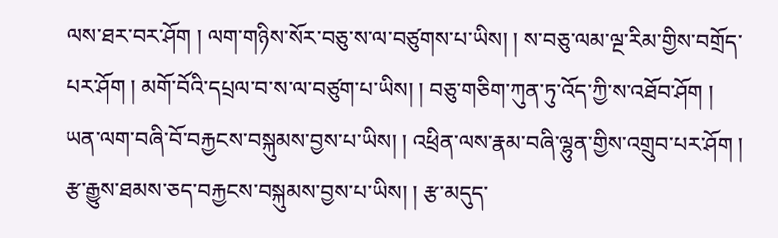ལས་ཐར་བར་ཤོག ། ལག་གཉིས་སོར་བཅུ་ས་ལ་བཙུགས་པ་ཡིས། ། ས་བཅུ་ལམ་ལྔ་རིམ་གྱིས་བགྲོད་པར་ཤོག ། མགོ་བོའི་དཔྲལ་བ་ས་ལ་བཙུག་པ་ཡིས། ། བཅུ་གཅིག་ཀུན་ཏུ་འོད་ཀྱི་ས་འཐོབ་ཤོག ། ཡན་ལག་བཞི་བོ་བརྐྱངས་བསྐུམས་བྱས་པ་ཡིས། ། འཕྲིན་ལས་རྣམ་བཞི་ལྷུན་གྱིས་འགྲུབ་པར་ཤོག ། རྩ་རྒྱུས་ཐམས་ཅད་བརྐྱངས་བསྐུམས་བྱས་པ་ཡིས། ། རྩ་མདུད་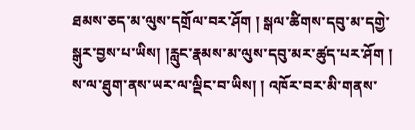ཐམས་ཅད་མ་ལུས་དགྲོལ་བར་ཤོག ། སྒལ་ཚིགས་དབུ་མ་དགྱེ་སྒུར་བྱས་པ་ཡིས། །རླུང་རྣམས་མ་ལུས་དབུ་མར་ཚུད་པར་ཤོག ། ས་ལ་ཐུག་ནས་ཡར་ལ་ལྡིང་བ་ཡིས། ། འཁོར་བར་མི་གནས་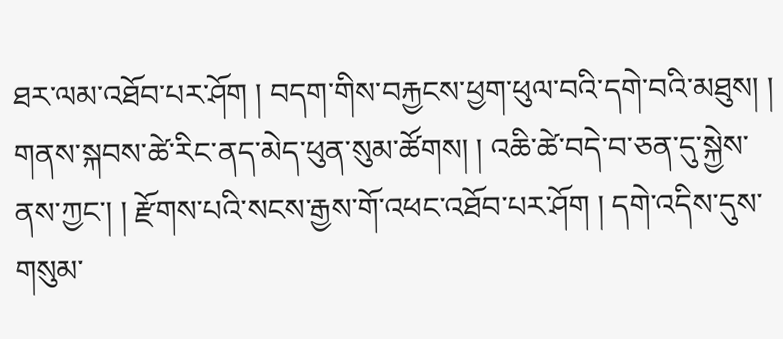ཐར་ལམ་འཐོབ་པར་ཤོག ། བདག་གིས་བརྐྱངས་ཕྱག་ཕུལ་བའི་དགེ་བའི་མཐུས། ། གནས་སྐབས་ཚེ་རིང་ནད་མེད་ཕུན་སུམ་ཚོགས། ། འཆི་ཚེ་བདེ་བ་ཅན་དུ་སྐྱེས་ནས་ཀྱང་། ། རྫོགས་པའི་སངས་རྒྱས་གོ་འཕང་འཐོབ་པར་ཤོག ། དགེ་འདིས་དུས་གསུམ་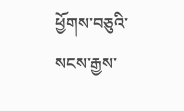ཕྱོགས་བཅུའི་སངས་རྒྱས་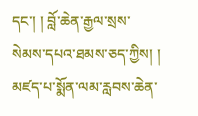དང་། ། བློ་ཆེན་རྒྱལ་སྲས་སེམས་དཔའ་ཐམས་ཅད་ཀྱིས། ། མཛད་པ་སྨོན་ལམ་རླབས་ཆེན་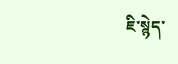ཇི་སྙེད་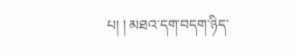པ། ། མཐའ་དག་བདག་ཉིད་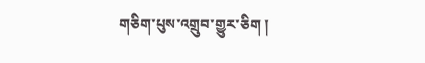གཅིག་པུས་འགྲུབ་གྱུར་ཅིག །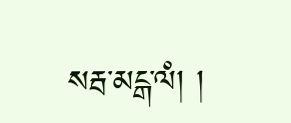སརྦ་མངྒ་ལཾ། །